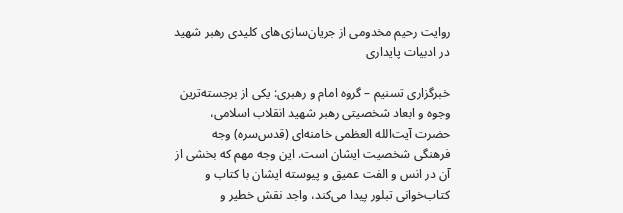روایت رحیم مخدومی از جریان‌سازی‌های کلیدی رهبر شهید در ادبیات پایداری

خبرگزاری تسنیم – گروه امام و رهبری: یکی از برجسته‌ترین وجوه و ابعاد شخصیتی رهبر شهید انقلاب اسلامی، حضرت آیت‌الله العظمی خامنه‌ای (قدس‌سره) وجه فرهنگی شخصیت ایشان است. این وجه مهم که بخشی از آن در انس و الفت عمیق و پیوسته ایشان با کتاب و کتاب‌خوانی تبلور پیدا می‌کند، واجد نقش خطیر و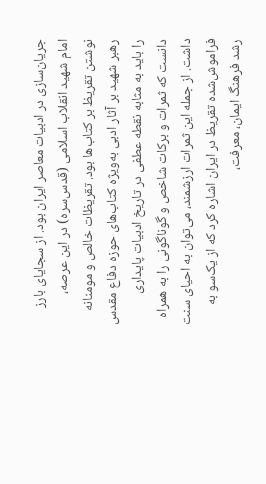جریان‌سازی در ادبیات معاصر ایران بود. از سجایای بارز امام شهید انقلاب اسلامی (قدس‌سره) در این عرصه، نوشتن تقریظ بر کتاب‌ها بود. تقریظات خالص و مومنانه رهبر شهید بر آثار ادبی به‌ویژه کتاب‌های حوزه دفاع مقدس را باید به مثابه نقطه عطفی در تاریخ ادبیات پایداری دانست که ثمرات و برکات شاخص و گوناگونی را به همراه داشت. از جمله این ثمرات ارزشمند، می‌توان به احیای سنت فراموش‌شده تقریظ در ایران اشاره کرد که از یک‌سو به رشد فرهنگ ایمان، معرفت،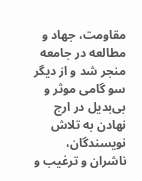مقاومت، جهاد و مطالعه در جامعه منجر شد و از دیگر سو گامی موثر و بی‌بدیل در ارج‌ نهادن به تلاش نویسندگان، ناشران و ترغیب و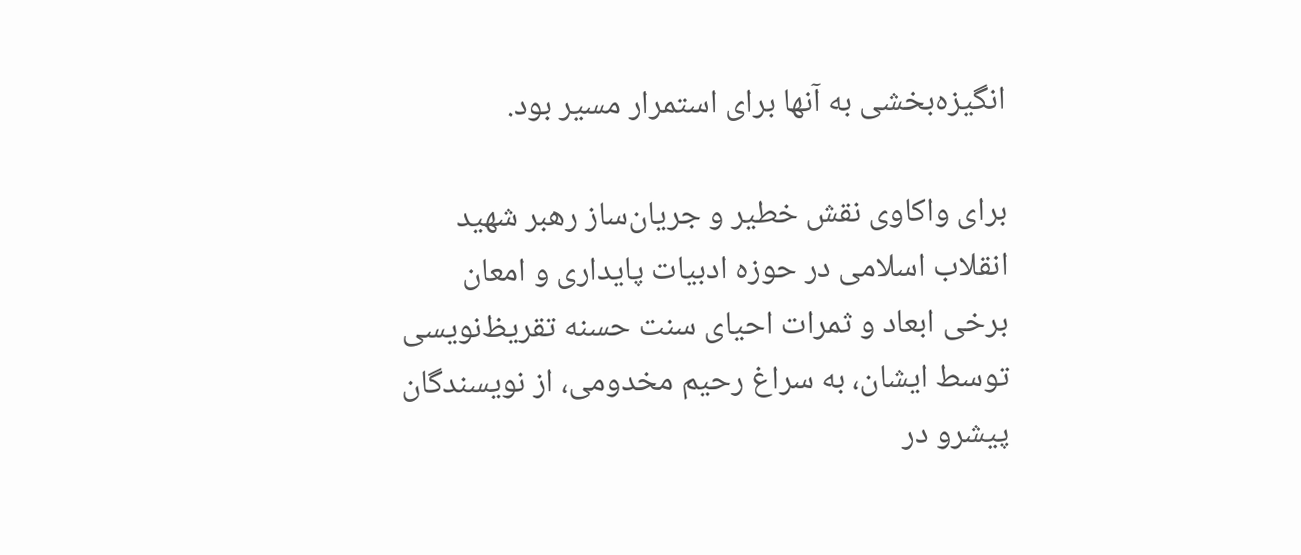انگیزه‌بخشی به آنها برای استمرار مسیر بود.

برای واکاوی نقش خطیر و جریان‌ساز رهبر شهید انقلاب اسلامی در حوزه ادبیات پایداری و امعان برخی ابعاد و ثمرات احیای سنت حسنه تقریظ‌نویسی توسط ایشان، به سراغ رحیم مخدومی، از نویسندگان پیشرو در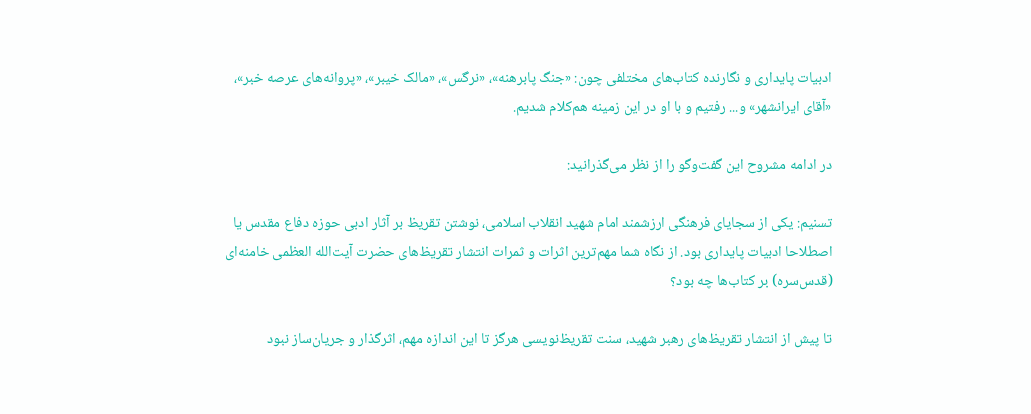ادبیات پایداری و نگارنده کتاب‌های مختلفی چون: «جنگ پابرهنه»، «نرگس»، «مالک خیبر»، «پروانه‌های عرصه خبر»، «آقای ایرانشهر» و... رفتیم و با او در این زمینه هم‌کلام شدیم.

در ادامه مشروح این گفت‌وگو را از نظر می‌گذرانید:

تسنیم: یکی از سجایای فرهنگی ارزشمند امام شهید انقلاب اسلامی، نوشتن تقریظ بر آثار ادبی حوزه دفاع مقدس یا اصطلاحا ادبیات پایداری بود. از نگاه شما مهم‌ترین اثرات و ثمرات انتشار تقریظ‌های حضرت آیت‌الله العظمی خامنه‌ای (قدس‌سره) بر کتاب‌ها چه بود؟

تا پیش از انتشار تقریظ‌های رهبر شهید، سنت تقریظ‌نویسی‌ هرگز تا این اندازه مهم، اثرگذار و جریان‌ساز نبود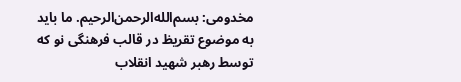مخدومی: بسم‌الله‌الرحمن‌الرحیم. ما باید به موضوع تقریظ در قالب فرهنگی نو که توسط رهبر شهید انقلاب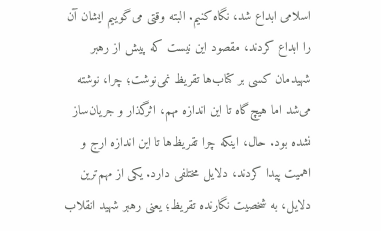اسلامی ابداع شد، نگاه کنیم. البته وقتی می‌گوییم ایشان آن را ابداع کردند، مقصود این نیست که پیش از رهبر شهیدمان کسی بر کتاب‌ها تقریظ نمی‌نوشت؛ چرا، نوشته می‌شد اما هیچ‌گاه تا این اندازه مهم، اثرگذار و جریان‌ساز نشده بود. حال، اینکه چرا تقریظ‌ها تا این اندازه ارج و اهمیت پیدا کردند، دلایل مختلفی دارد. یکی از مهم‌ترین دلایل، به شخصیت نگارنده تقریظ؛ یعنی رهبر شهید انقلاب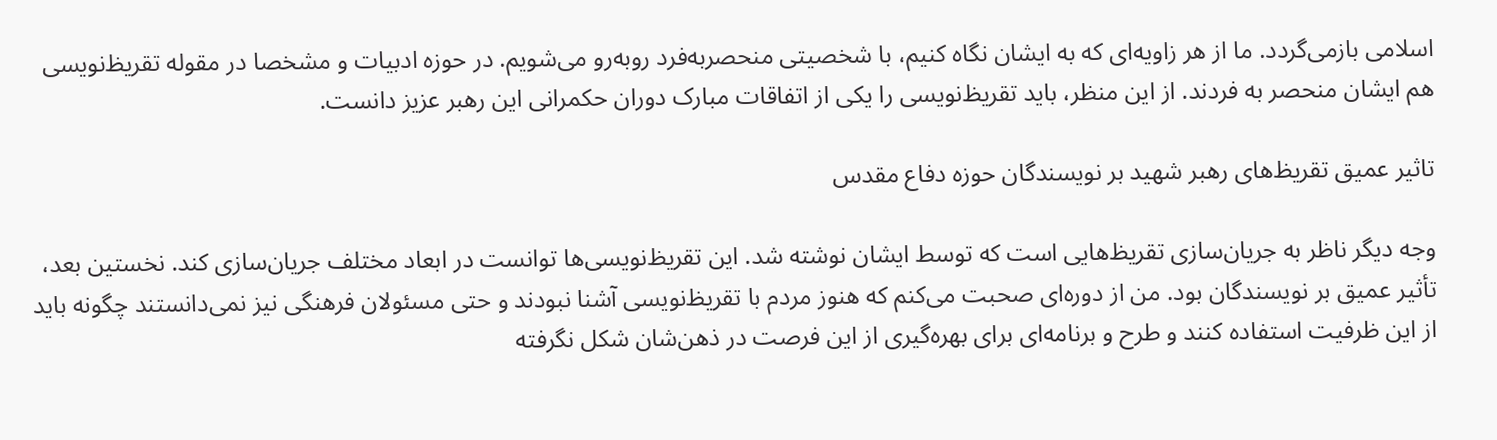اسلامی بازمی‌گردد. ما از هر زاویه‌ای که به ایشان نگاه کنیم، با شخصیتی منحصربه‌فرد روبه‌رو می‌شویم. در حوزه ادبیات و مشخصا در مقوله تقریظ‌نویسی هم ایشان منحصر به فردند. از این منظر، باید تقریظ‌نویسی را یکی از اتفاقات مبارک دوران حکمرانی این رهبر عزیز دانست.

تاثیر عمیق تقریظ‌های رهبر شهید بر نویسندگان حوزه دفاع مقدس

وجه دیگر ناظر به جریان‌سازی تقریظ‌هایی است که توسط ایشان نوشته شد. این تقریظ‌نویسی‌ها توانست در ابعاد مختلف جریان‌سازی کند. نخستین بعد، تأثیر عمیق بر نویسندگان بود. من از دوره‌ای صحبت می‌کنم که هنوز مردم با تقریظ‌نویسی آشنا نبودند و حتی مسئولان فرهنگی نیز نمی‌دانستند چگونه باید از این ظرفیت استفاده کنند و طرح و برنامه‌ای برای بهره‌گیری از این فرصت در ذهن‌شان شکل نگرفته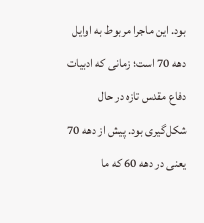بود. این ماجرا مربوط به اوایل دهه 70 است؛ زمانی که ادبیات دفاع مقدس تازه در حال شکل‌گیری بود. پیش از دهه 70 یعنی در دهه 60 که ما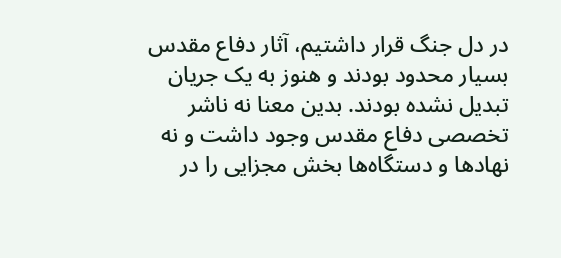در دل جنگ قرار داشتیم، آثار دفاع مقدس بسیار محدود بودند و هنوز به یک جریان تبدیل نشده بودند. بدین معنا نه ناشر تخصصی دفاع مقدس وجود داشت و نه نهادها و دستگاه‌ها بخش مجزایی را در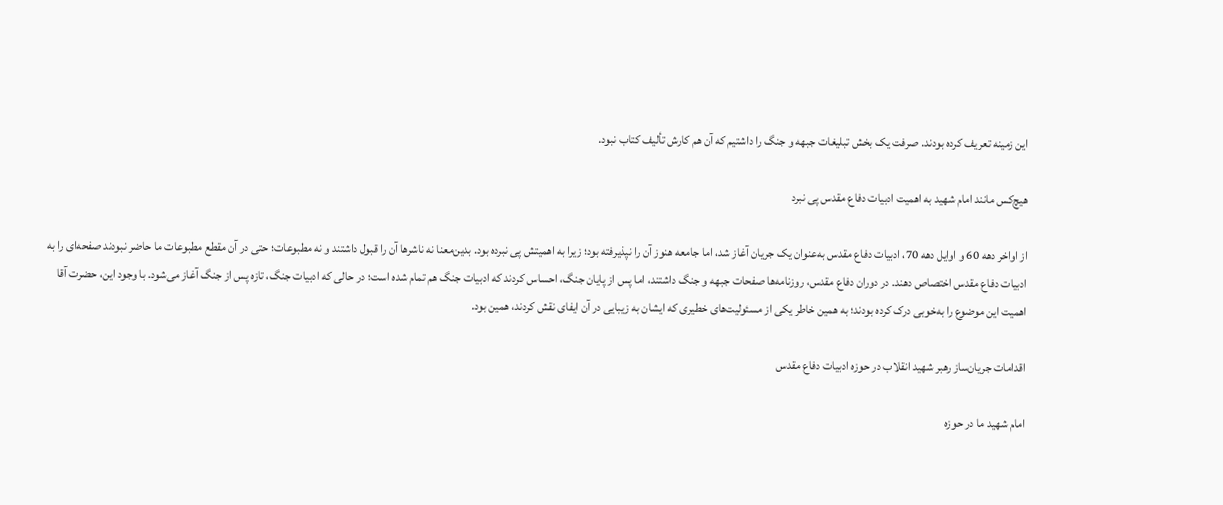این زمینه تعریف کرده بودند. صرفت یک بخش تبلیغات جبهه و جنگ را داشتیم که آن هم کارش تألیف کتاب نبود.

هیچ‌کس مانند امام شهید به اهمیت ادبیات دفاع مقدس پی نبرد

از اواخر دهه 60 و اوایل دهه 70، ادبیات دفاع مقدس به‌عنوان یک جریان آغاز شد، اما جامعه هنوز آن را نپذیرفته بود؛ زیرا به اهمیتش پی نبرده بود. بدین‌معنا نه ناشرها آن را قبول داشتند و نه مطبوعات؛ حتی در آن مقطع مطبوعات ما حاضر نبودند صفحه‌ای را به ادبیات دفاع مقدس اختصاص دهند. در دوران دفاع مقدس، روزنامه‌ها صفحات جبهه و جنگ داشتند، اما پس از پایان جنگ، احساس ‌کردند که ادبیات جنگ هم تمام شده است؛ در حالی که ادبیات جنگ، تازه پس از جنگ آغاز می‌شود. با وجود این، حضرت آقا اهمیت این موضوع را به‌خوبی درک کرده بودند؛ به همین خاطر یکی از مسئولیت‌های خطیری که ایشان به زیبایی در آن ایفای نقش کردند، همین بود.

اقدامات جریان‌ساز رهبر شهید انقلاب در حوزه ادبیات دفاع مقدس

امام شهید ما در حوزه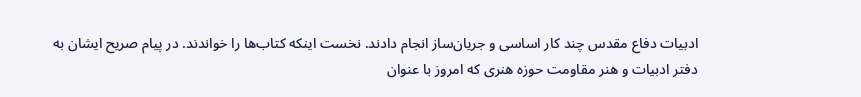ادبیات دفاع مقدس چند کار اساسی و جریان‌ساز انجام دادند. نخست اینکه کتاب‌ها را خواندند. در پیام صریح ایشان به دفتر ادبیات و هنر مقاومت حوزه هنری که امروز با عنوان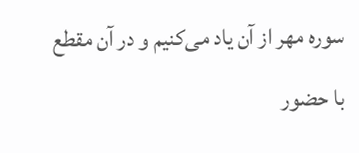سوره مهر از آن یاد می‌کنیم و در آن مقطع با حضور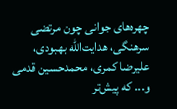چهره‌های جوانی چون مرتضی سرهنگی، هدایت‌الله بهبودی، علیرضا کمری، محمدحسین قدمی و... که پیش‌تر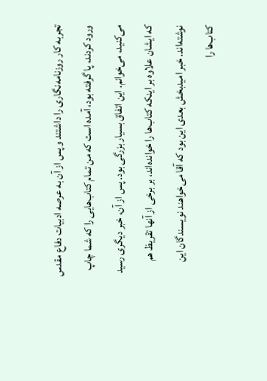تجربه کار روزنامه‌نگاری را داشتند و پس از آن به عرصه ادبیات دفاع مقدس ورود کردند، پا گرفته بود، آمده است که من تمام کتاب‌هایی را که شما چاپ می‌کنید، می‌خوانم. این اتفاق بسیار بزرگی بود. پس از آن، خبر دیگری رسید که ایشان علاوه بر اینکه کتاب‌ها را خوانده‌اند، بر برخی از آنها تقریظ هم نوشته‌اند. خبر امیدبخش بعدی این بود که آقا می‌خواهند نویسندگان این کتاب‌ها را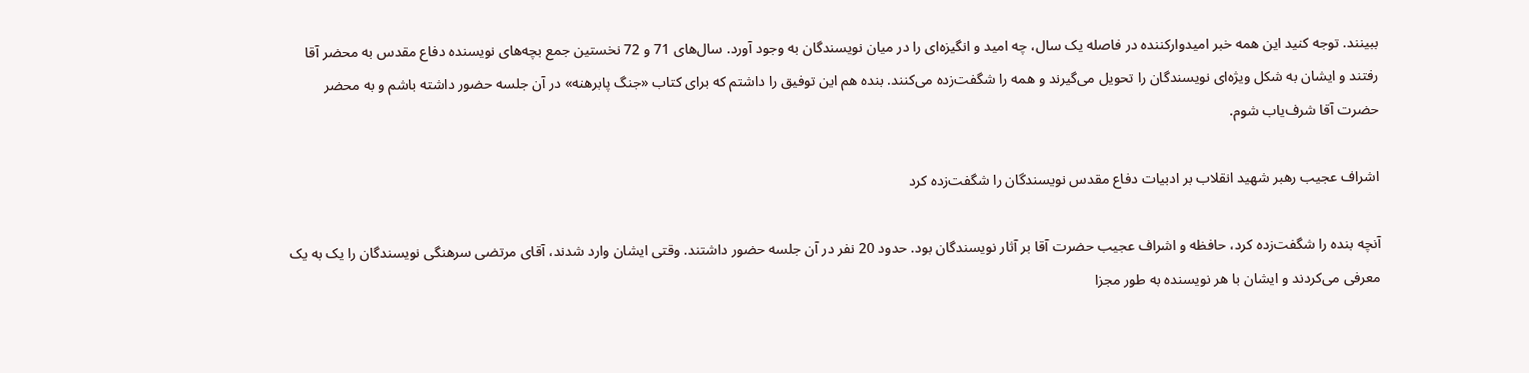ببینند. توجه کنید این همه خبر امیدوارکننده در فاصله یک سال، چه امید و انگیزه‌ای را در میان نویسندگان به وجود آورد. سال‌های 71 و 72 نخستین جمع بچه‌های نویسنده دفاع مقدس به محضر آقا رفتند و ایشان به شکل ویژه‌ای نویسندگان را تحویل می‌گیرند و همه را شگفت‌زده می‌کنند. بنده هم این توفیق را داشتم که برای کتاب «جنگ پابرهنه» در آن جلسه حضور داشته باشم و به محضر حضرت آقا شرف‌یاب شوم.

اشراف عجیب رهبر شهید انقلاب بر ادبیات دفاع مقدس نویسندگان را شگفت‌زده کرد

آنچه بنده را شگفت‌زده کرد، حافظه و اشراف عجیب حضرت آقا بر آثار نویسندگان بود. حدود 20 نفر در آن جلسه حضور داشتند. وقتی ایشان وارد شدند، آقای مرتضی سرهنگی نویسندگان را یک ‌به یک معرفی می‌کردند و ایشان با هر نویسنده به طور مجزا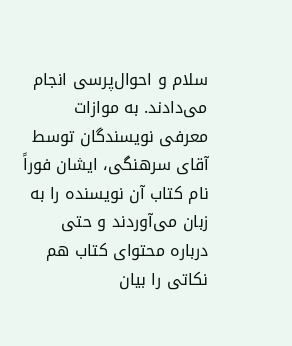سلام و احوال‌پرسی انجام می‌دادند. به موازات معرفی نویسندگان توسط آقای سرهنگی، ایشان فوراً نام کتاب آن نویسنده را به زبان می‌آوردند و حتی درباره محتوای کتاب هم نکاتی را بیان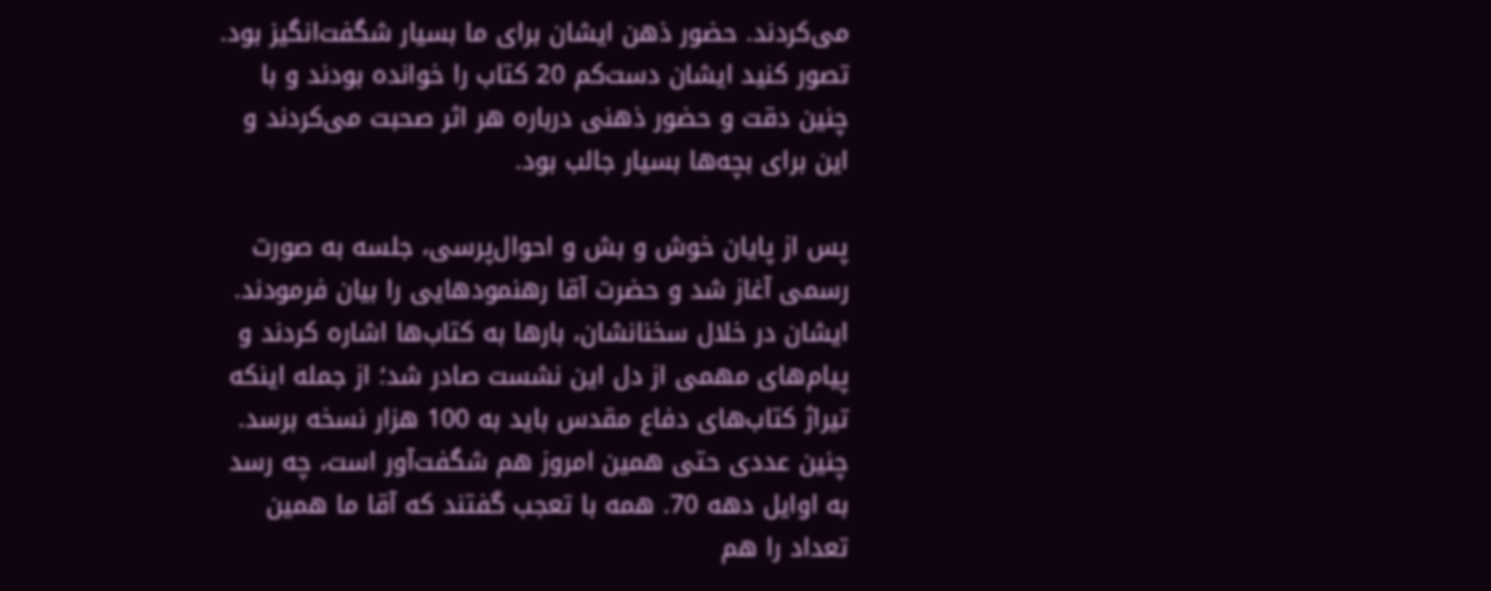می‌کردند. حضور ذهن ایشان برای ما بسیار شگفت‌انگیز بود. تصور کنید ایشان دست‌کم 20 کتاب را خوانده بودند و با چنین دقت و حضور ذهنی درباره هر اثر صحبت می‌کردند و این برای بچه‌ها بسیار جالب بود.

پس از پایان خوش و بش و احوال‌پرسی، جلسه به صورت رسمی آغاز شد و حضرت آقا رهنمودهایی را بیان فرمودند. ایشان در خلال سخنانشان، بارها به کتاب‌ها اشاره کردند و پیام‌های مهمی از دل این نشست صادر شد؛ از جمله اینکه تیراژ کتاب‌های دفاع مقدس باید به 100 هزار نسخه برسد. چنین عددی حتی همین امروز هم شگفت‌آور است، چه رسد به اوایل دهه 70. همه با تعجب گفتند که آقا ما همین تعداد را هم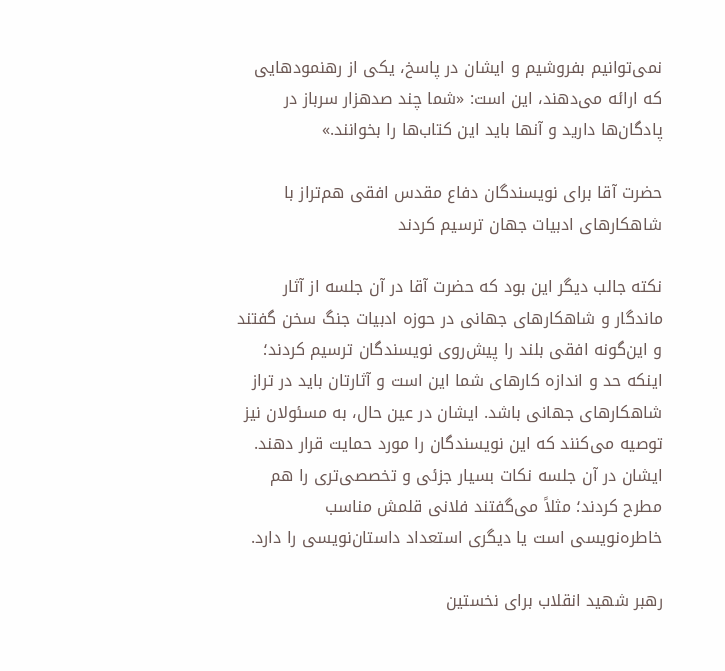نمی‌توانیم بفروشیم و ایشان در پاسخ، یکی از رهنمودهایی که ارائه می‌دهند، این است: «شما چند صدهزار سرباز در پادگان‌ها دارید و آنها باید این کتاب‌ها را بخوانند.»

حضرت آقا برای نویسندگان دفاع مقدس افقی هم‌تراز با شاهکارهای ادبیات جهان ترسیم کردند

نکته جالب دیگر این بود که حضرت آقا در آن جلسه از آثار ماندگار و شاهکارهای جهانی در حوزه ادبیات جنگ سخن گفتند و این‌گونه افقی بلند را پیش‌روی نویسندگان ترسیم کردند؛ اینکه حد و اندازه کارهای شما این است و آثارتان باید در تراز شاهکارهای جهانی باشد. ایشان در عین حال، به مسئولان نیز توصیه می‌کنند که این نویسندگان را مورد حمایت قرار دهند. ایشان در آن جلسه نکات بسیار جزئی و تخصصی‌تری را هم مطرح کردند؛ مثلاً می‌گفتند فلانی قلمش مناسب خاطره‌نویسی است یا دیگری استعداد داستان‌نویسی را دارد.

رهبر شهید انقلاب برای نخستین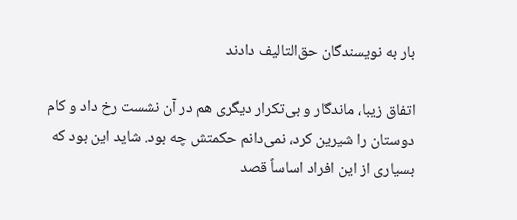بار به نویسندگان حق‌التالیف دادند

اتفاق زیبا، ماندگار و بی‌تکرار دیگری هم در آن نشست رخ داد و کام دوستان را شیرین کرد، نمی‌دانم حکمتش چه بود. شاید این بود که بسیاری از این افراد اساساً قصد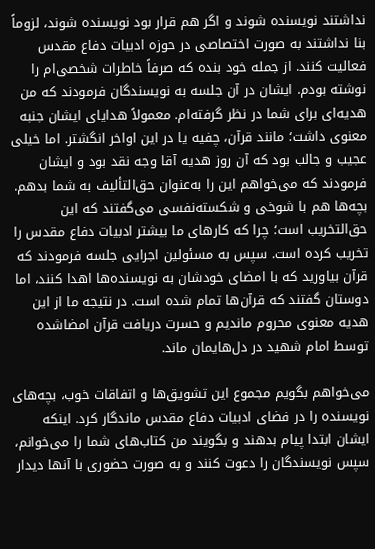نداشتند نویسنده شوند و اگر هم قرار بود نویسنده شوند، لزوماً بنا نداشتند به صورت اختصاصی در حوزه ادبیات دفاع مقدس فعالیت کنند. از جمله خود بنده که صرفاً خاطرات شخصی‌ام را نوشته بودم. ایشان در آن جلسه به نویسندگان فرمودند که من هدیه‌ای برای شما در نظر گرفته‌ام. معمولاً هدایای ایشان جنبه معنوی داشت؛ مانند قرآن، چفیه یا در این اواخر انگشتر. اما خیلی عجیب و جالب بود که آن روز هدیه آقا وجه نقد بود و ایشان فرمودند که می‌خواهم این را به‌عنوان حق‌التألیف به شما بدهم. بچه‌ها هم با شوخی و شکسته‌نفسی می‌گفتند که این حق‌التخریب است؛ چرا که کارهای ما بیشتر ادبیات دفاع مقدس را تخریب کرده است. سپس به مسئولین اجرایی جلسه فرمودند که قرآن بیاورید که با امضای خودشان به نویسنده‌ها اهدا کنند، اما دوستان گفتند که قرآن‌ها تمام شده است. در نتیجه ما از این هدیه معنوی محروم ماندیم و حسرت دریافت قرآن‌ امضاشده توسط امام شهید در دل‌هایمان ماند.

می‌خواهم بگویم مجموع این تشویق‌ها و اتفاقات خوب، بچه‌های نویسنده را در فضای ادبیات دفاع مقدس ماندگار کرد. اینکه ایشان ابتدا پیام بدهند و بگویند من کتاب‌های شما را می‌خوانم، سپس نویسندگان را دعوت کنند و به صورت حضوری با آنها دیدار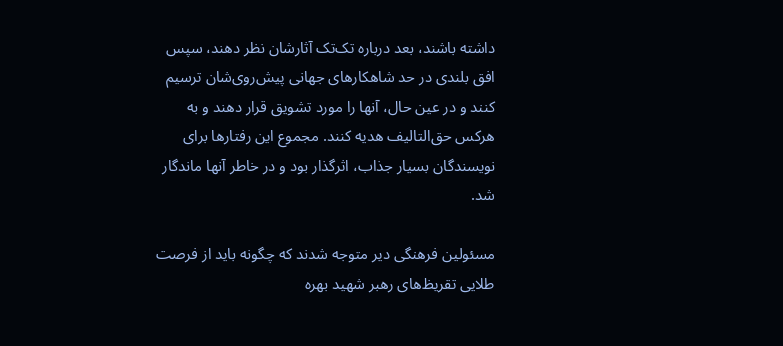داشته باشند، بعد درباره تک‌تک آثارشان نظر دهند، سپس افق‌ بلندی در حد شاهکارهای جهانی پیش‌روی‌شان ترسیم کنند و در عین حال، آنها را مورد تشویق قرار دهند و به هرکس حق‌التالیف هدیه کنند. مجموع این رفتارها برای نویسندگان بسیار جذاب، اثرگذار بود و در خاطر آنها ماندگار شد.

مسئولین فرهنگی دیر متوجه شدند که چگونه باید از فرصت طلایی تقریظ‌های رهبر شهید بهره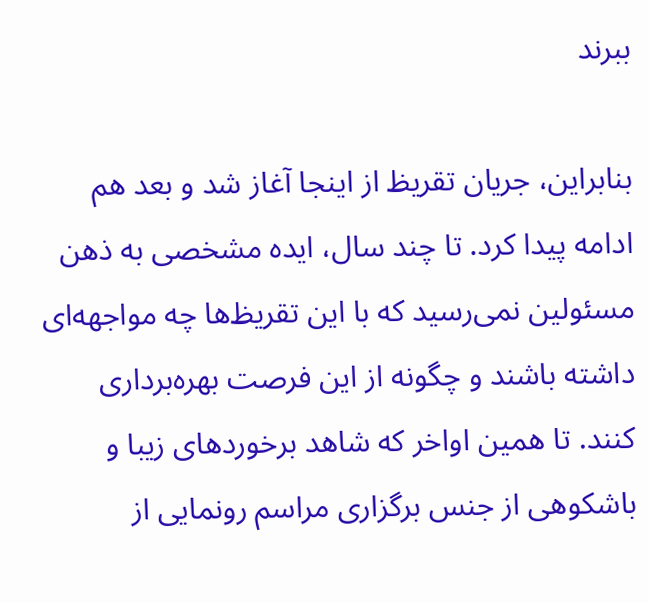ببرند

بنابراین، جریان تقریظ از اینجا آغاز شد و بعد هم ادامه پیدا کرد. تا چند سال، ایده‌ مشخصی به ذهن مسئولین نمی‌رسید که با این تقریظ‌ها چه مواجهه‌ای داشته باشند و چگونه از این فرصت بهره‌برداری کنند. تا همین اواخر که شاهد برخوردهای زیبا و باشکوهی از جنس برگزاری مراسم رونمایی از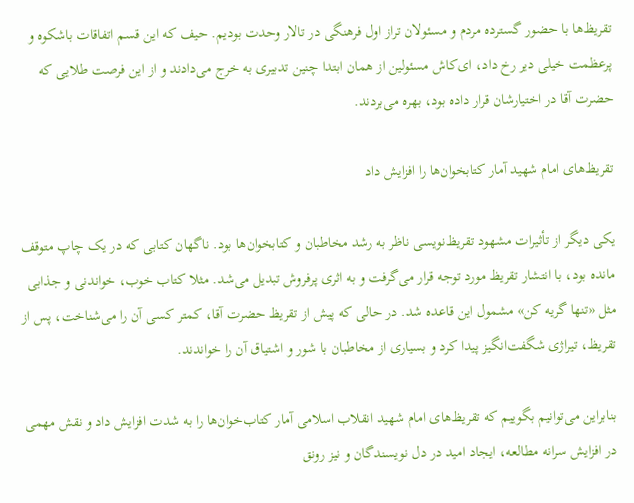تقریظ‌ها با حضور گسترده مردم و مسئولان تراز اول فرهنگی در تالار وحدت بودیم. حیف که این قسم اتفاقات باشکوه و پرعظمت خیلی دیر رخ داد، ای‌کاش مسئولین از همان ابتدا چنین تدبیری به خرج می‌دادند و از این فرصت طلایی که حضرت آقا در اختیارشان قرار داده بود، بهره می‌بردند.

تقریظ‌های امام شهید آمار کتابخوان‌ها را افزایش داد

یکی دیگر از تأثیرات مشهود تقریظ‌نویسی ناظر به رشد مخاطبان و کتابخوان‌ها بود. ناگهان کتابی که در یک چاپ متوقف مانده بود، با انتشار تقریظ مورد توجه قرار می‌گرفت و به اثری پرفروش تبدیل می‌شد. مثلا کتاب خوب، خواندنی و جذابی مثل «تنها گریه کن» مشمول این قاعده شد. در حالی که پیش از تقریظ حضرت آقا، کمتر کسی آن را می‌شناخت، پس از تقریظ، تیراژی شگفت‌انگیز پیدا کرد و بسیاری از مخاطبان با شور و اشتیاق آن را خواندند.

بنابراین می‌توانیم بگوییم که تقریظ‌های امام شهید انقلاب اسلامی آمار کتاب‌خوان‌ها را به شدت افزایش داد و نقش مهمی در افزایش سرانه مطالعه، ایجاد امید در دل نویسندگان و نیز رونق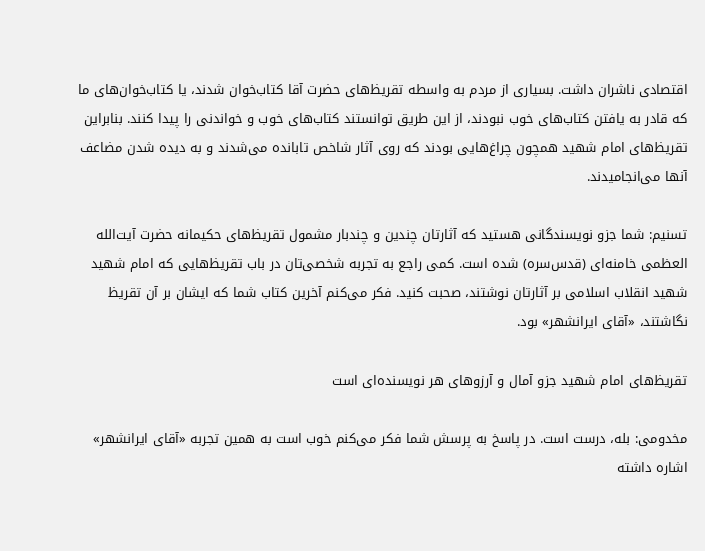اقتصادی ناشران داشت. بسیاری از مردم به واسطه تقریظ‌های حضرت آقا کتاب‌خوان شدند، یا کتاب‌خوان‌های ما که قادر به یافتن کتاب‌های خوب نبودند، از این طریق توانستند کتاب‌های خوب و خواندنی را پیدا کنند. بنابراین تقریظ‌های امام شهید همچون چراغ‌هایی بودند که روی آثار شاخص تابانده می‌شدند و به دیده شدن مضاعف آنها می‌انجامیدند.

تسنیم: شما جزو نویسندگانی هستید که آثارتان چندین و چندبار مشمول تقریظ‌های حکیمانه حضرت آیت‌الله العظمی خامنه‌ای (قدس‌سره) شده است. کمی راجع به تجربه شخصی‌‌تان در باب تقریظ‌هایی که امام شهید شهید انقلاب اسلامی بر آثارتان نوشتند، صحبت کنید. فکر می‌کنم آخرین کتاب شما که ایشان بر آن تقریظ نگاشتند، «آقای ایرانشهر» بود.

تقریظ‌های امام شهید جزو آمال و آرزوهای هر نویسنده‌ای است

مخدومی: بله، درست است. در پاسخ به پرسش شما فکر می‌کنم خوب است به همین تجربه «آقای ایرانشهر» اشاره داشته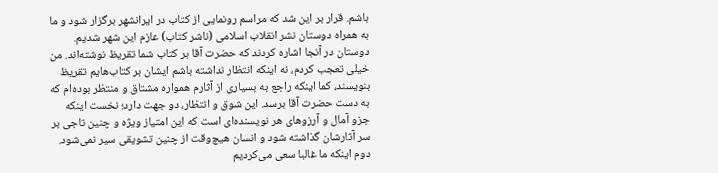باشم. قرار بر این شد که مراسم رونمایی از کتاب در ایرانشهر برگزار شود و ما به همراه دوستان نشر انقلاب اسلامی (ناشر کتاب) عازم این شهر شدیم. دوستان در آنجا اشاره کردند که حضرت آقا بر کتاب شما تقریظ نوشته‌اند. من خیلی تعجب کردم، نه اینکه انتظار نداشته باشم ایشان بر کتاب‌هایم تقریظ بنویسند، کما اینکه راجع به بسیاری از آثارم همواره مشتاق و منتظر بوده‌ام که به دست حضرت آقا برسد. این شوق و انتظار، دو جهت دارد؛ نخست اینکه جزو آمال و آرزوهای هر نویسنده‌ای است که این امتیاز ویژه و چنین تاجی بر سر آثارشان گذاشته شود و انسان هیچ‌وقت از چنین تشویقی سیر نمی‌شود. دوم اینکه ما غالبا سعی می‌کردیم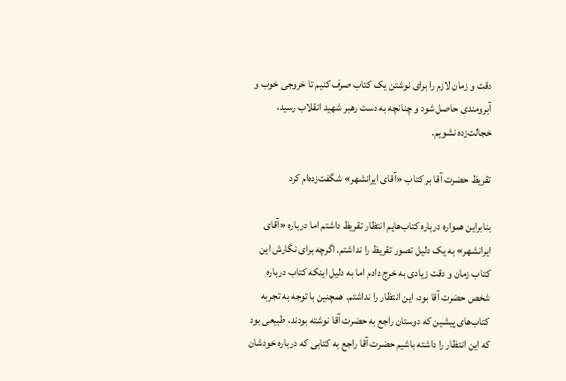دقت و زمان لازم را برای نوشتن یک کتاب صرف کنیم تا خروجی خوب و آبرومندی حاصل شود و چنانچه به دست رهبر شهید انقلاب رسید، خجالت‌زده نشویم.

تقریظ حضرت آقا بر کتاب «آقای ایرانشهر» شگفت‌زده‌ام کرد

بنابراین همواره درباره کتاب‌هایم انتظار تقریظ داشتم اما درباره «آقای ایرانشهر» به یک دلیل تصور تقریظ را نداشتم. اگرچه برای نگارش این کتاب زمان و دقت زیادی به خرج دادم اما به دلیل اینکه کتاب درباره شخص حضرت آقا بود، این انتظار را نداشتم. همچنین با توجه به تجربه کتاب‌های پیشین که دوستان راجع به حضرت آقا نوشته بودند، طبیعی بود که این انتظار را داشته باشیم حضرت آقا راجع به کتابی که درباره خودشان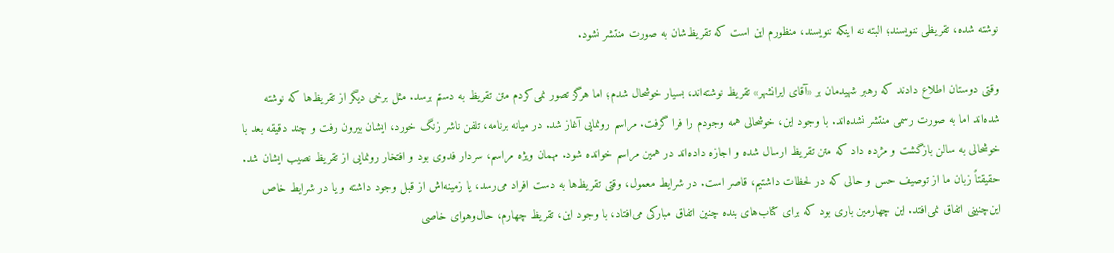نوشته شده، تقریظی ننویسند؛ البته نه اینکه ننویسند، منظورم این است که تقریظ‌شان به صورت منتشر نشود.

وقتی دوستان اطلاع دادند که رهبر شهیدمان بر «آقای ایرانشهر» تقریظ نوشته‌اند، بسیار خوشحال شدم؛ اما هرگز تصور نمی‌کردم متن تقریظ به دستم برسد. مثل برخی دیگر از تقریظ‌ها که نوشته شده‌اند اما به صورت رسمی منتشر نشده‌اند. با وجود این، خوشحالی همه وجودم را فرا گرفت. مراسم رونمایی آغاز شد. در میانه برنامه، تلفن ناشر زنگ خورد، ایشان بیرون رفت و چند دقیقه بعد با خوشحالی به سالن بازگشت و مژده داد که متن تقریظ ارسال شده و اجازه داده‌اند در همین مراسم خوانده شود. مهمان ویژه مراسم، سردار فدوی بود و افتخار رونمایی از تقریظ نصیب ایشان شد. حقیقتاً زبان ما از توصیف حس و حالی که در لحظات داشتیم، قاصر است. در شرایط معمول، وقتی تقریظ‌ها به دست افراد می‌رسد، ‌یا زمینه‌اش از قبل وجود داشته و یا در شرایط خاص این‌چنینی اتفاق نمی‌افتد. این چهارمین باری بود که برای کتاب‌های بنده چنین اتفاق مبارکی می‌افتاد، با وجود این، تقریظ چهارم، حال‌وهوای خاصی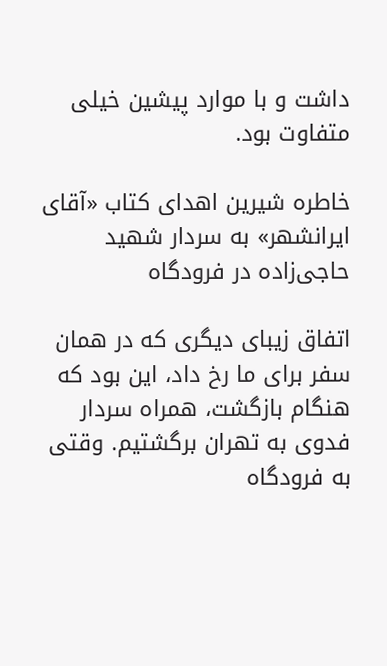داشت و با موارد پیشین خیلی متفاوت بود.

خاطره شیرین اهدای کتاب «آقای ایرانشهر» به سردار شهید حاجی‌زاده در فرودگاه

اتفاق زیبای دیگری که در همان سفر برای ما رخ داد، این بود که هنگام بازگشت، همراه سردار فدوی به تهران برگشتیم. وقتی به فرودگاه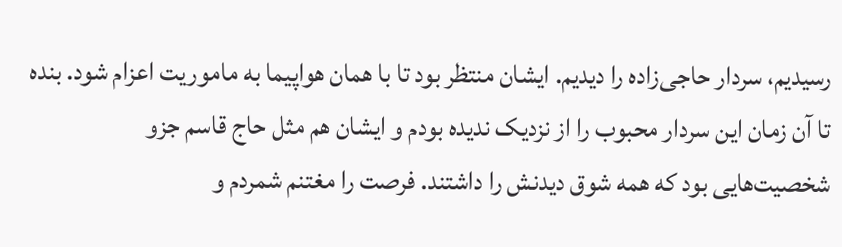رسیدیم، سردار حاجی‌زاده را دیدیم. ایشان منتظر بود تا با همان هواپیما به ماموریت اعزام شود. بنده تا آن زمان این سردار محبوب را از نزدیک ندیده بودم و ایشان هم مثل حاج قاسم جزو شخصیت‌هایی بود که همه شوق دیدنش را داشتند. فرصت را مغتنم شمردم و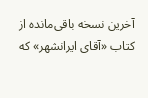آخرین نسخه باقی‌مانده از کتاب «آقای ایرانشهر» که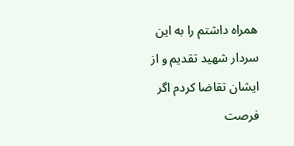همراه داشتم را به این سردار شهید تقدیم و از ایشان تقاضا کردم اگر فرصت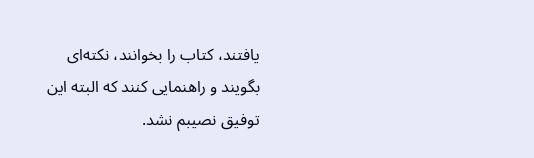یافتند، کتاب را بخوانند، نکته‌ای بگویند و راهنمایی‌ کنند که البته این توفیق نصیبم نشد.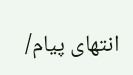انتهای پیام/